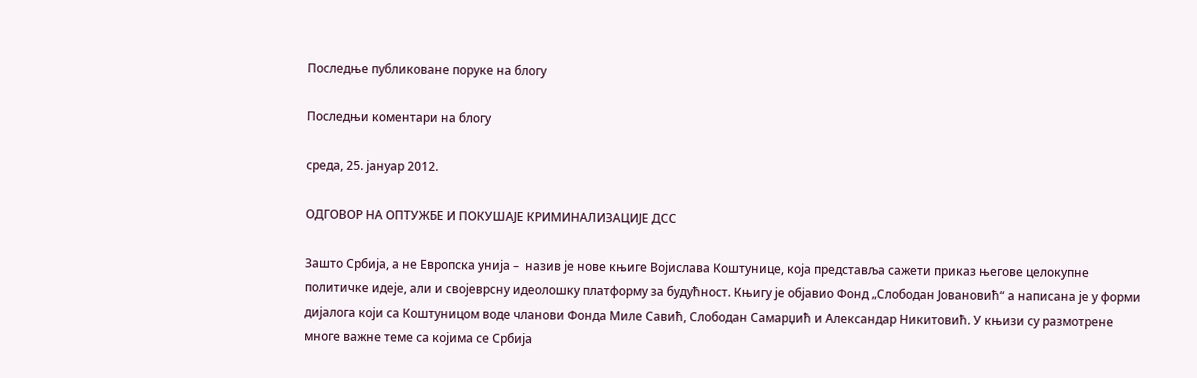Последње публиковане поруке на блогу

Последњи коментари на блогу

среда, 25. јануар 2012.

ОДГОВОР НА ОПТУЖБЕ И ПОКУШАЈЕ КРИМИНАЛИЗАЦИЈЕ ДСС

Зашто Србија, а не Европска унија –  назив је нове књиге Војислава Коштунице, која представља сажети приказ његове целокупне политичке идеје, али и својеврсну идеолошку платформу за будућност. Књигу је објавио Фонд „Слободан Јовановић“ а написана је у форми дијалога који са Коштуницом воде чланови Фонда Миле Савић, Слободан Самарџић и Александар Никитовић. У књизи су размотрене многе важне теме са којима се Србија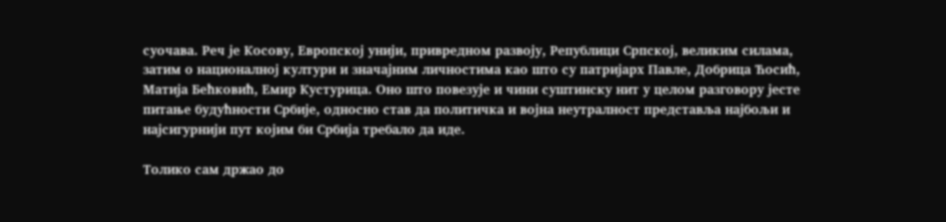суочава. Реч је Косову, Европској унији, привредном развоју, Републици Српској, великим силама, затим о националној култури и значајним личностима као што су патријарх Павле, Добрица Ћосић, Матија Бећковић, Емир Кустурица. Оно што повезује и чини суштинску нит у целом разговору јесте питање будућности Србије, односно став да политичка и војна неутралност представља најбољи и најсигурнији пут којим би Србија требало да иде.

Толико сам држао до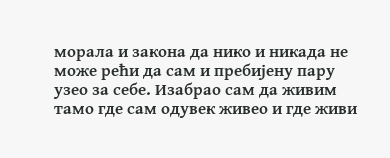морала и закона да нико и никада не може рећи да сам и пребијену пару узео за себе. Изабрао сам да живим тамо где сам одувек живео и где живи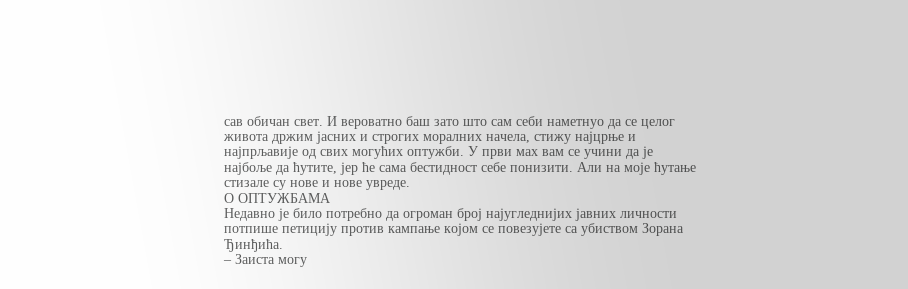сав обичан свет. И вероватно баш зато што сам себи наметнуо да се целог живота држим јасних и строгих моралних начела, стижу најцрње и најпрљавије од свих могућих оптужби. У први мах вам се учини да је најбоље да ћутите, јер ће сама бестидност себе понизити. Али на моје ћутање стизале су нове и нове увреде.
О ОПТУЖБАМА
Недавно је било потребно да огроман број најугледнијих јавних личности потпише петицију против кампање којом се повезујете са убиством Зорана Ђинђића.
– Заиста могу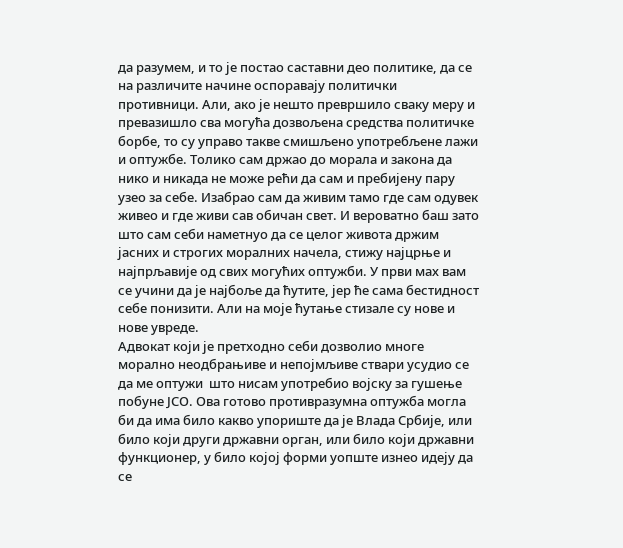да разумем, и то је постао саставни део политике, да се на различите начине оспоравају политички противници. Али, ако је нешто превршило сваку меру и превазишло сва могућа дозвољена средства политичке борбе, то су управо такве смишљено употребљене лажи и оптужбе. Толико сам држао до морала и закона да нико и никада не може рећи да сам и пребијену пару узео за себе. Изабрао сам да живим тамо где сам одувек живео и где живи сав обичан свет. И вероватно баш зато што сам себи наметнуо да се целог живота држим јасних и строгих моралних начела, стижу најцрње и најпрљавије од свих могућих оптужби. У први мах вам се учини да је најбоље да ћутите, јер ће сама бестидност себе понизити. Али на моје ћутање стизале су нове и нове увреде.
Адвокат који је претходно себи дозволио многе морално неодбрањиве и непојмљиве ствари усудио се да ме оптужи  што нисам употребио војску за гушење побуне ЈСО. Ова готово противразумна оптужба могла би да има било какво упориште да је Влада Србије, или било који други државни орган, или било који државни функционер, у било којој форми уопште изнео идеју да се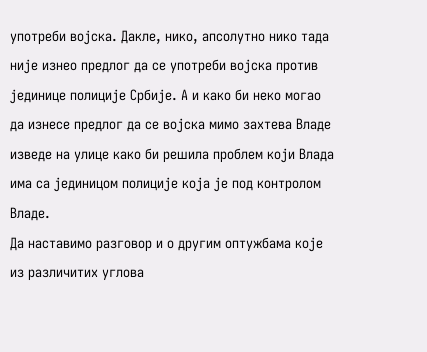употреби војска. Дакле, нико, апсолутно нико тада није изнео предлог да се употреби војска против јединице полиције Србије. А и како би неко могао да изнесе предлог да се војска мимо захтева Владе изведе на улице како би решила проблем који Влада има са јединицом полиције која је под контролом Владе.
Да наставимо разговор и о другим оптужбама које из различитих углова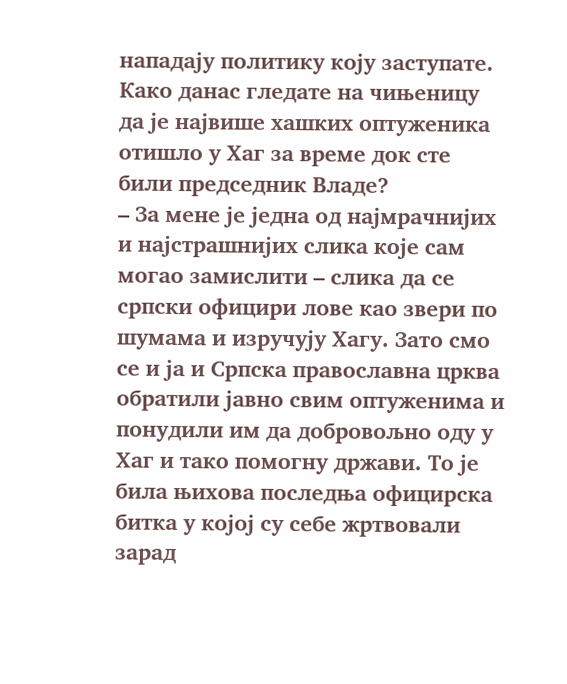нападају политику коју заступате. Како данас гледате на чињеницу да је највише хашких оптуженика отишло у Хаг за време док сте били председник Владе?
– За мене је једна од најмрачнијих и најстрашнијих слика које сам могао замислити – слика да се српски официри лове као звери по шумама и изручују Хагу. Зато смо се и ја и Српска православна црква обратили јавно свим оптуженима и понудили им да добровољно оду у Хаг и тако помогну држави. То је била њихова последња официрска битка у којој су себе жртвовали зарад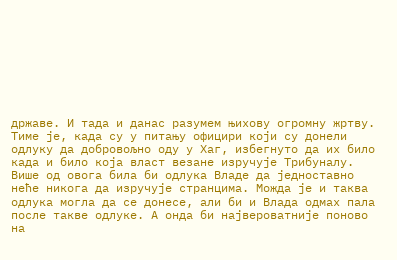државе. И тада и данас разумем њихову огромну жртву. Тиме је, када су у питању официри који су донели одлуку да добровољно оду у Хаг, избегнуто да их било када и било која власт везане изручује Трибуналу.
Више од овога била би одлука Владе да једноставно неће никога да изручује странцима. Можда је и таква одлука могла да се донесе, али би и Влада одмах пала после такве одлуке. А онда би највероватније поново на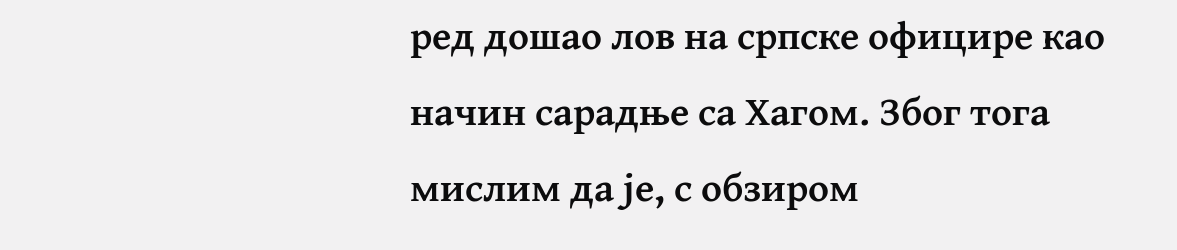ред дошао лов на српске официре као начин сарадње са Хагом. Због тога мислим да је, с обзиром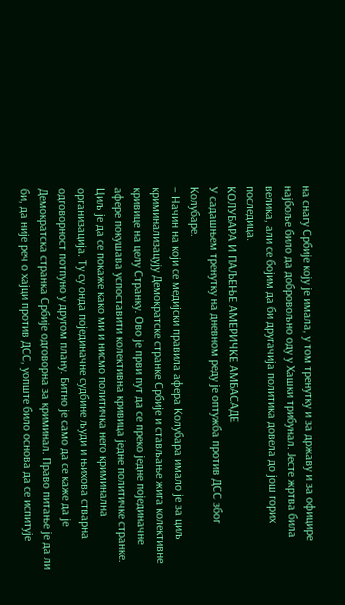на снагу Србије коју је имала, у том тренутку и за државу и за официре најбоље било да добровољно оду у Хашки трибунал. Јесте жртва била велика, али се бојим да би другачија политика довела до још горих последица.
КОЛУБАРА И ПАЉЕЊЕ АМЕРИЧКЕ АМБАСАДЕ
У садашњем тренутку на дневном реду је оптужба против ДСС због Колубаре.
– Начин на који се медијски правила афера Колубара имало је за циљ криминализацују Демократске странке Србије и стављање жига колективне кривице на целу Странку. Ово је први пут да се преко једне појединачне афере покушава успоставити колективна кривица једне политичке странке. Циљ је да се покаже како ми и нисмо политичка него криминална организација. Ту су онда појединачне судбине људи и њихова стварна одговорност потпуно у другом плану. Битно је само да се каже да је Демократска странка Србије одговорна за криминал. Право питање је да ли би, да није реч о хајци против ДСС, уопште било основа да се испитује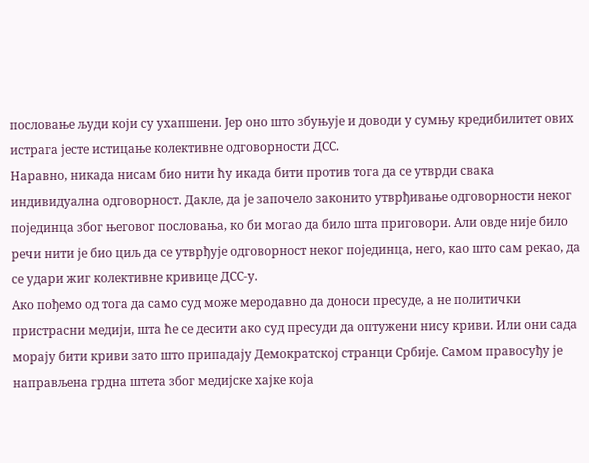пословање људи који су ухапшени. Јер оно што збуњује и доводи у сумњу кредибилитет ових истрага јесте истицање колективне одговорности ДСС.
Наравно, никада нисам био нити ћу икада бити против тога да се утврди свака индивидуална одговорност. Дакле, да је започело законито утврђивање одговорности неког појединца због његовог пословања, ко би могао да било шта приговори. Али овде није било речи нити је био циљ да се утврђује одговорност неког појединца, него, као што сам рекао, да се удари жиг колективне кривице ДСС-у.
Ако пођемо од тога да само суд може меродавно да доноси пресуде, а не политички пристрасни медији, шта ће се десити ако суд пресуди да оптужени нису криви. Или они сада морају бити криви зато што припадају Демократској странци Србије. Самом правосуђу је направљена грдна штета због медијске хајке која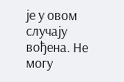је у овом случају вођена. Не могу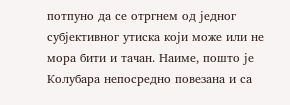потпуно да се отргнем од једног субјективног утиска који може или не мора бити и тачан. Наиме, пошто је Колубара непосредно повезана и са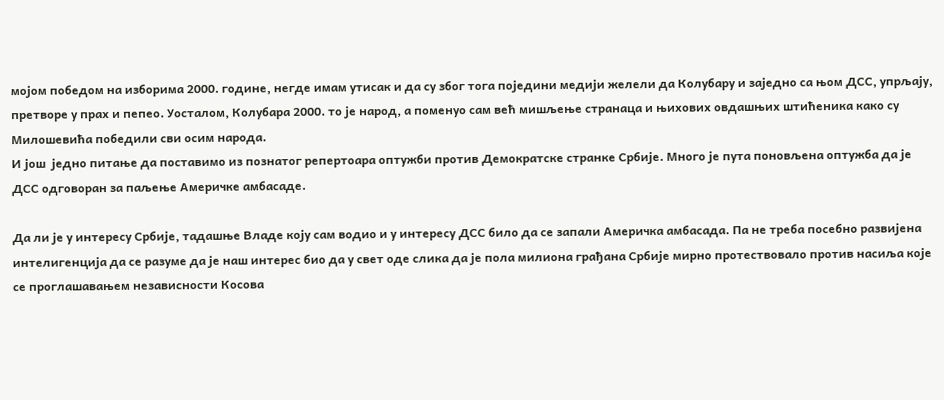мојом победом на изборима 2000. године, негде имам утисак и да су због тога поједини медији желели да Колубару и заједно са њом ДСС, упрљају, претворе у прах и пепео. Уосталом, Колубара 2000. то је народ, а поменуо сам већ мишљење странаца и њихових овдашњих штићеника како су Милошевића победили сви осим народа.
И још  једно питање да поставимо из познатог репертоара оптужби против Демократске странке Србије. Много је пута поновљена оптужба да је ДСС одговоран за паљење Америчке амбасаде.

Да ли је у интересу Србије, тадашње Владе коју сам водио и у интересу ДСС било да се запали Америчка амбасада. Па не треба посебно развијена интелигенција да се разуме да је наш интерес био да у свет оде слика да је пола милиона грађана Србије мирно протествовало против насиља које се проглашавањем независности Косова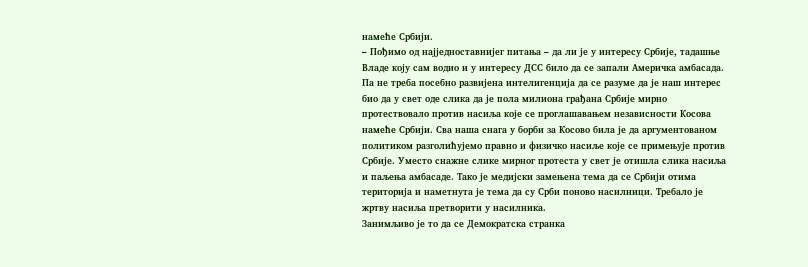намеће Србији.
– Пођимо од најједноставнијег питања – да ли је у интересу Србије, тадашње Владе коју сам водио и у интересу ДСС било да се запали Америчка амбасада. Па не треба посебно развијена интелигенција да се разуме да је наш интерес био да у свет оде слика да је пола милиона грађана Србије мирно протествовало против насиља које се проглашавањем независности Косова намеће Србији. Сва наша снага у борби за Косово била је да аргументованом политиком разголићујемо правно и физичко насиље које се примењује против Србије. Уместо снажне слике мирног протеста у свет је отишла слика насиља и паљења амбасаде. Тако је медијски замењена тема да се Србији отима територија и наметнута је тема да су Срби поново насилници. Требало је жртву насиља претворити у насилника.
Занимљиво је то да се Демократска странка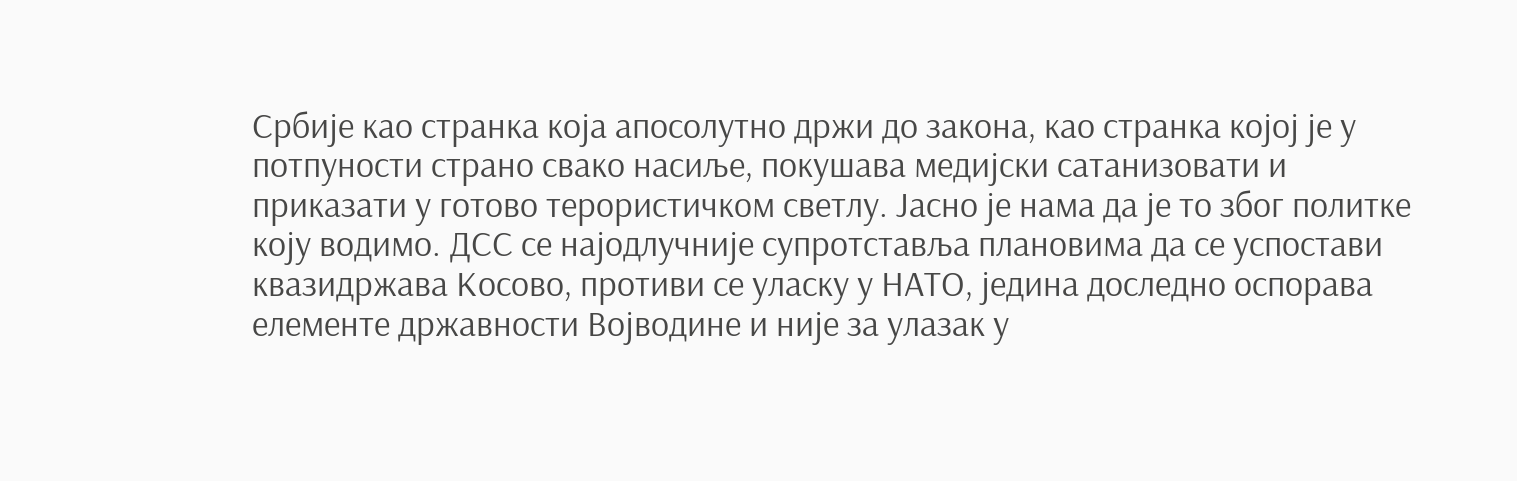Србије као странка која апосолутно држи до закона, као странка којој је у потпуности страно свако насиље, покушава медијски сатанизовати и приказати у готово терористичком светлу. Јасно је нама да је то због политке коју водимо. ДСС се најодлучније супротставља плановима да се успостави квазидржава Косово, противи се уласку у НАТО, једина доследно оспорава елементе државности Војводине и није за улазак у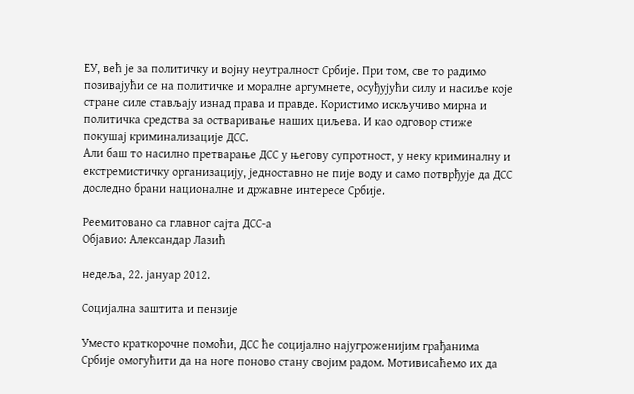ЕУ, већ је за политичку и војну неутралност Србије. При том, све то радимо позивајући се на политичке и моралне аргумнете, осуђујући силу и насиље које стране силе стављају изнад права и правде. Користимо искључиво мирна и политичка средства за остваривање наших циљева. И као одговор стиже покушај криминализације ДСС.
Али баш то насилно претварање ДСС у његову супротност, у неку криминалну и екстремистичку организацију, једноставно не пије воду и само потврђује да ДСС доследно брани националне и државне интересе Србије.

Реемитовано са главног сајта ДСС-а
Објавио: Александар Лазић

недеља, 22. јануар 2012.

Социјална заштита и пензије

Уместо краткорочне помоћи, ДСС ће социјално најугроженијим грађанима Србије омогућити да на ноге поново стану својим радом. Мотивисаћемо их да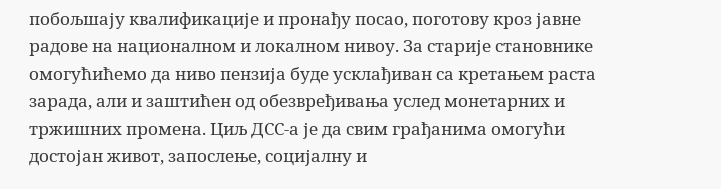побољшају квалификације и пронађу посао, поготову кроз јавне радове на националном и локалном нивоу. За старије становнике омогућићемо да ниво пензија буде усклађиван са кретањем раста зарада, али и заштићен од обезвређивања услед монетарних и тржишних промена. Циљ ДСС-а је да свим грађанима омогући достојан живот, запослење, социјалну и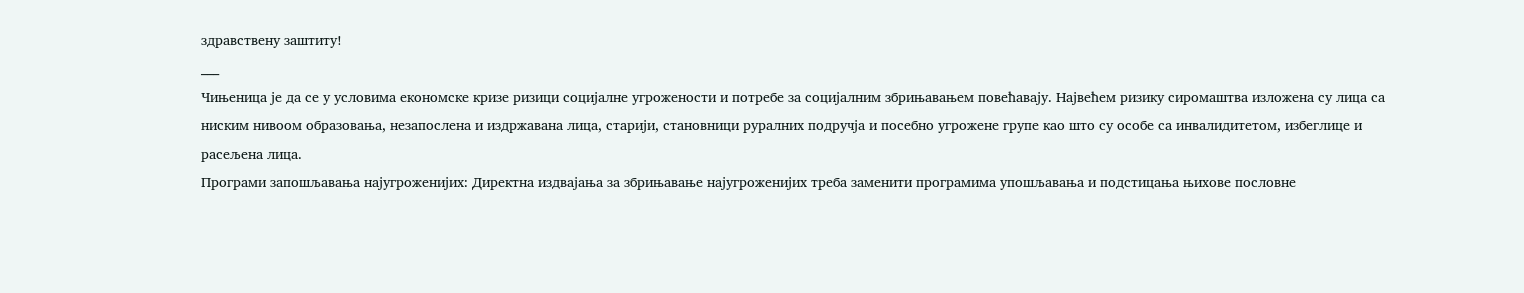здравствену заштиту!
___
Чињеница је да се у условима економске кризе ризици социјалне угрожености и потребе за социјалним збрињавањем повећавају. Највећем ризику сиромаштва изложена су лица са ниским нивоом образовања, незапослена и издржавана лица, старији, становници руралних подручја и посебно угрожене групе као што су особе са инвалидитетом, избеглице и расељена лица.
Програми запошљавања најугроженијих: Директна издвајања за збрињавање најугроженијих треба заменити програмима упошљавања и подстицања њихове пословне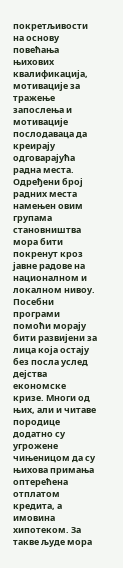покретљивости на основу повећања њихових квалификација, мотивације за тражење запослења и мотивације послодаваца да креирају одговарајућа радна места. Одређени број радних места намењен овим групама становништва мора бити покренут кроз јавне радове на националном и локалном нивоу.
Посебни програми помоћи морају бити развијени за лица која остају без посла услед дејства економске кризе. Многи од њих, али и читаве породице додатно су угрожене чињеницом да су њихова примања оптерећена отплатом кредита, а имовина хипотеком. За такве људе мора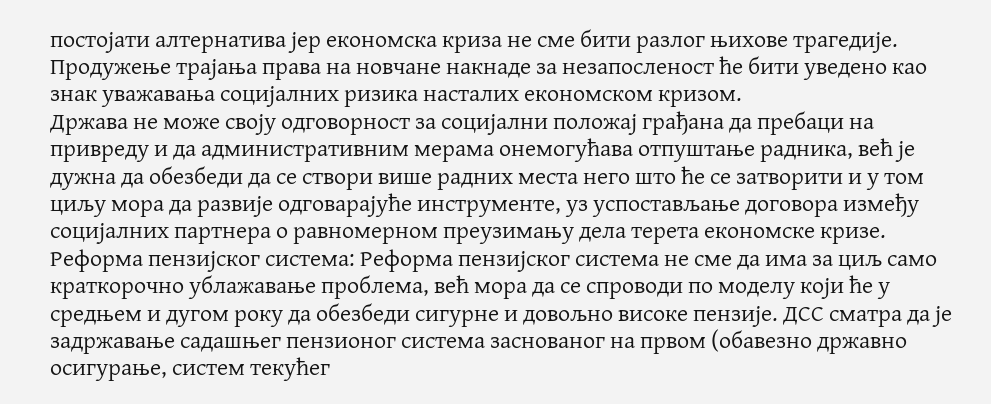постојати алтернатива јер економска криза не сме бити разлог њихове трагедије. Продужење трајања права на новчане накнаде за незапосленост ће бити уведено као знак уважавања социјалних ризика насталих економском кризом.
Држава не може своју одговорност за социјални положај грађана да пребаци на привреду и да административним мерама онемогућава отпуштање радника, већ је дужна да обезбеди да се створи више радних места него што ће се затворити и у том циљу мора да развије одговарајуће инструменте, уз успостављање договора између социјалних партнера о равномерном преузимању дела терета економске кризе.
Реформа пензијског система: Реформа пензијског система не сме да има за циљ само краткорочно ублажавање проблема, већ мора да се спроводи по моделу који ће у средњем и дугом року да обезбеди сигурне и довољно високе пензије. ДСС сматра да је задржавање садашњег пензионог система заснованог на првом (обавезно државно осигурање, систем текућег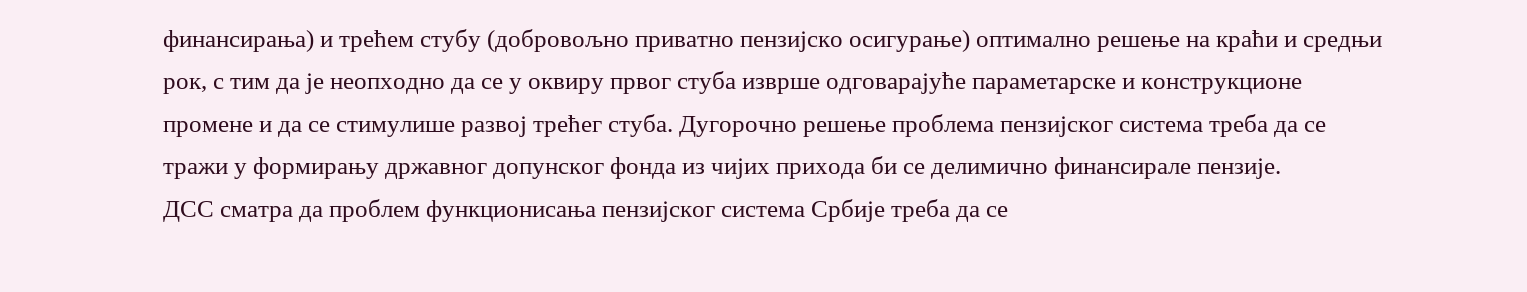финансирања) и трећем стубу (добровољно приватно пензијско осигурање) оптимално решење на краћи и средњи рок, с тим да је неопходно да се у оквиру првог стуба изврше одговарајуће параметарске и конструкционе промене и да се стимулише развој трећег стуба. Дугорочно решење проблема пензијског система треба да се тражи у формирању државног допунског фонда из чијих прихода би се делимично финансирале пензије.
ДСС сматра да проблем функционисања пензијског система Србије треба да се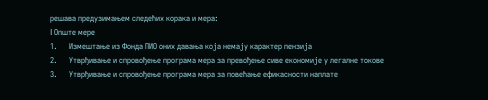решава предузимањем следећих корака и мера:
I Опште мере
1.      Измештање из Фонда ПИО оних давања која немају карактер пензија
2.      Утврђивање и спровођење програма мера за превођење сиве економије у легалне токове
3.      Утврђивање и спровођење програма мера за повећање ефикасности наплате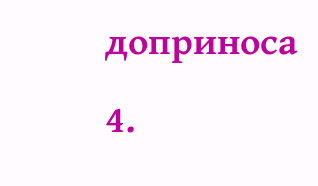доприноса
4.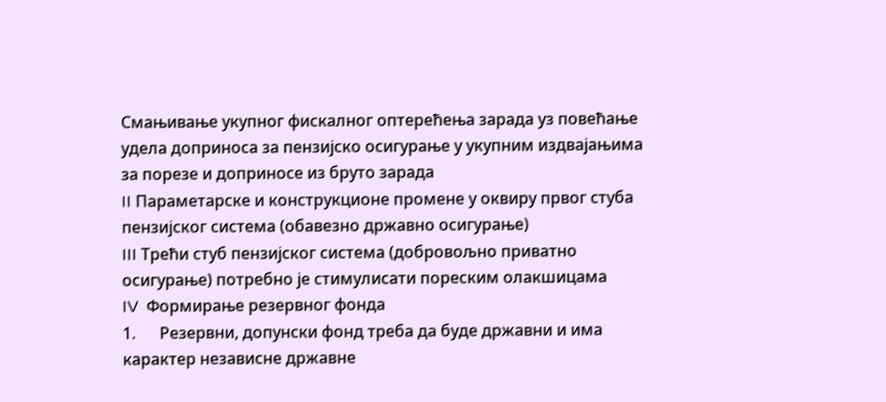Смањивање укупног фискалног оптерећења зарада уз повећање удела доприноса за пензијско осигурање у укупним издвајањима за порезе и доприносе из бруто зарада
II Параметарске и конструкционе промене у оквиру првог стуба пензијског система (обавезно државно осигурање)
III Трећи стуб пензијског система (добровољно приватно осигурање) потребно је стимулисати пореским олакшицама
IV  Формирање резервног фонда
1.      Резервни, допунски фонд треба да буде државни и има карактер независне државне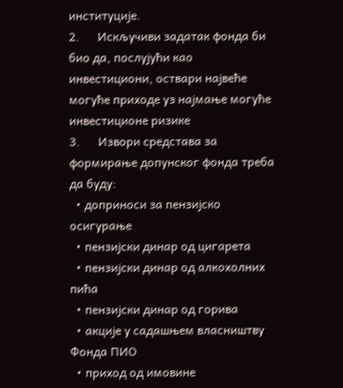институције.
2.      Искључиви задатак фонда би био да, послујући као инвестициони, оствари највеће могуће приходе уз најмање могуће инвестиционе ризике
3.      Извори средстава за формирање допунског фонда треба да буду:
  • доприноси за пензијско осигурање
  • пензијски динар од цигарета
  • пензијски динар од алкохолних пића
  • пензијски динар од горива
  • акције у садашњем власништву Фонда ПИО
  • приход од имовине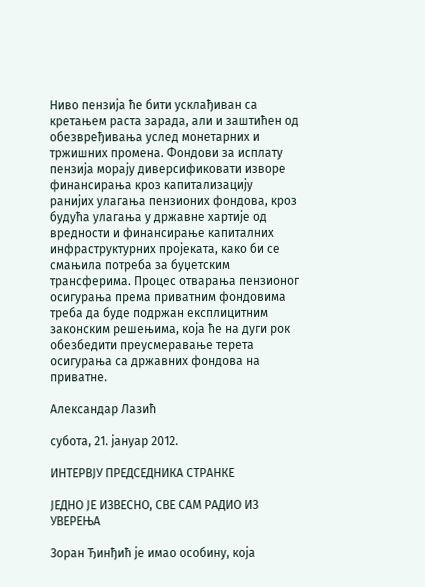Ниво пензија ће бити усклађиван са кретањем раста зарада, али и заштићен од обезвређивања услед монетарних и тржишних промена. Фондови за исплату пензија морају диверсификовати изворе финансирања кроз капитализацију ранијих улагања пензионих фондова, кроз будућа улагања у државне хартије од вредности и финансирање капиталних инфраструктурних пројеката, како би се смањила потреба за буџетским трансферима. Процес отварања пензионог осигурања према приватним фондовима треба да буде подржан експлицитним законским решењима, која ће на дуги рок обезбедити преусмеравање терета осигурања са државних фондова на приватне.

Александар Лазић

субота, 21. јануар 2012.

ИНТЕРВЈУ ПРЕДСЕДНИКА СТРАНКЕ

ЈЕДНО ЈЕ ИЗВЕСНО, СВЕ САМ РАДИО ИЗ УВЕРЕЊА

Зоран Ђинђић је имао особину, која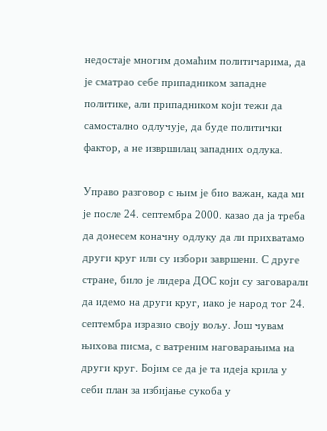недостаје многим домаћим политичарима, да је сматрао себе припадником западне политике, али припадником који тежи да самостално одлучује, да буде политички фактор, а не извршилац западних одлука.

Управо разговор с њим је био важан, када ми је после 24. септембра 2000. казао да ја треба да донесем коначну одлуку да ли прихватамо други круг или су избори завршени. С друге стране, било је лидера ДОС који су заговарали да идемо на други круг, иако је народ тог 24. септембра изразио своју вољу. Још чувам њихова писма, с ватреним наговарањима на други круг. Бојим се да је та идеја крила у себи план за избијање сукоба у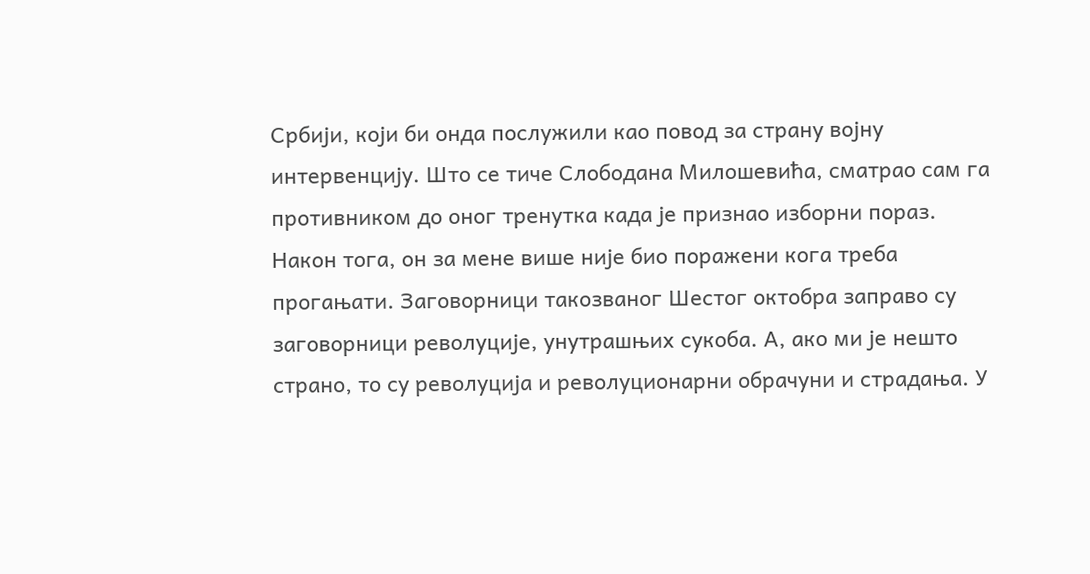Србији, који би онда послужили као повод за страну војну интервенцију. Што се тиче Слободана Милошевића, сматрао сам га противником до оног тренутка када је признао изборни пораз. Након тога, он за мене више није био поражени кога треба прогањати. Заговорници такозваног Шестог октобра заправо су заговорници револуције, унутрашњих сукоба. А, ако ми је нешто страно, то су револуција и револуционарни обрачуни и страдања. У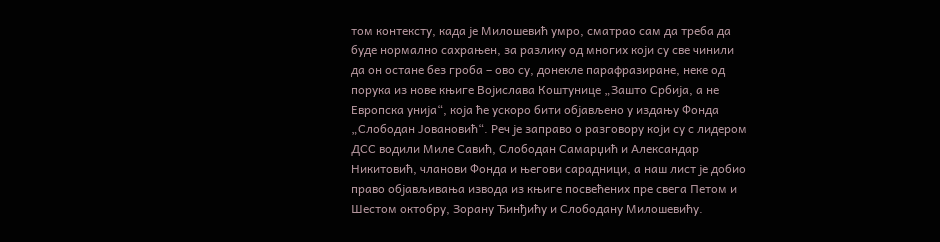том контексту, када је Милошевић умро, сматрао сам да треба да буде нормално сахрањен, за разлику од многих који су све чинили да он остане без гроба – ово су, донекле парафразиране, неке од порука из нове књиге Војислава Коштунице „Зашто Србија, а не Европска унија“, која ће ускоро бити објављено у издању Фонда „Слободан Јовановић“. Реч је заправо о разговору који су с лидером ДСС водили Миле Савић, Слободан Самарџић и Александар Никитовић, чланови Фонда и његови сарадници, а наш лист је добио право објављивања извода из књиге посвећених пре свега Петом и Шестом октобру, Зорану Ђинђићу и Слободану Милошевићу.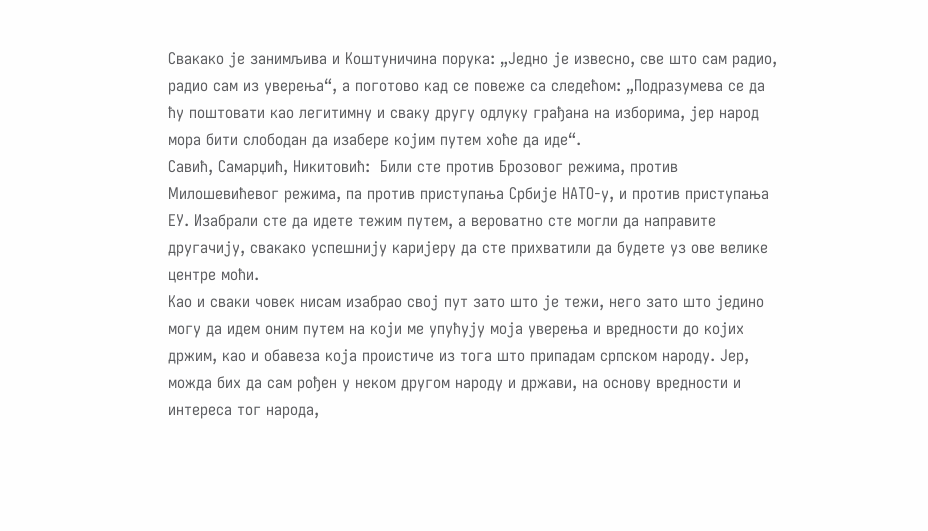Свакако је занимљива и Коштуничина порука: „Једно је извесно, све што сам радио, радио сам из уверења“, а поготово кад се повеже са следећом: „Подразумева се да ћу поштовати као легитимну и сваку другу одлуку грађана на изборима, јер народ мора бити слободан да изабере којим путем хоће да иде“.
Савић, Самарџић, Никитовић:  Били сте против Брозовог режима, против Милошевићевог режима, па против приступања Србије НАТО-у, и против приступања ЕУ. Изабрали сте да идете тежим путем, а вероватно сте могли да направите другачију, свакако успешнију каријеру да сте прихватили да будете уз ове велике центре моћи.
Као и сваки човек нисам изабрао свој пут зато што је тежи, него зато што једино могу да идем оним путем на који ме упућују моја уверења и вредности до којих држим, као и обавеза која проистиче из тога што припадам српском народу. Јер, можда бих да сам рођен у неком другом народу и држави, на основу вредности и интереса тог народа,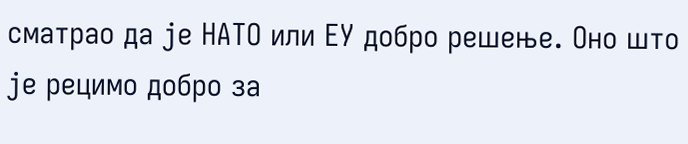сматрао да је НАТО или ЕУ добро решење. Оно што је рецимо добро за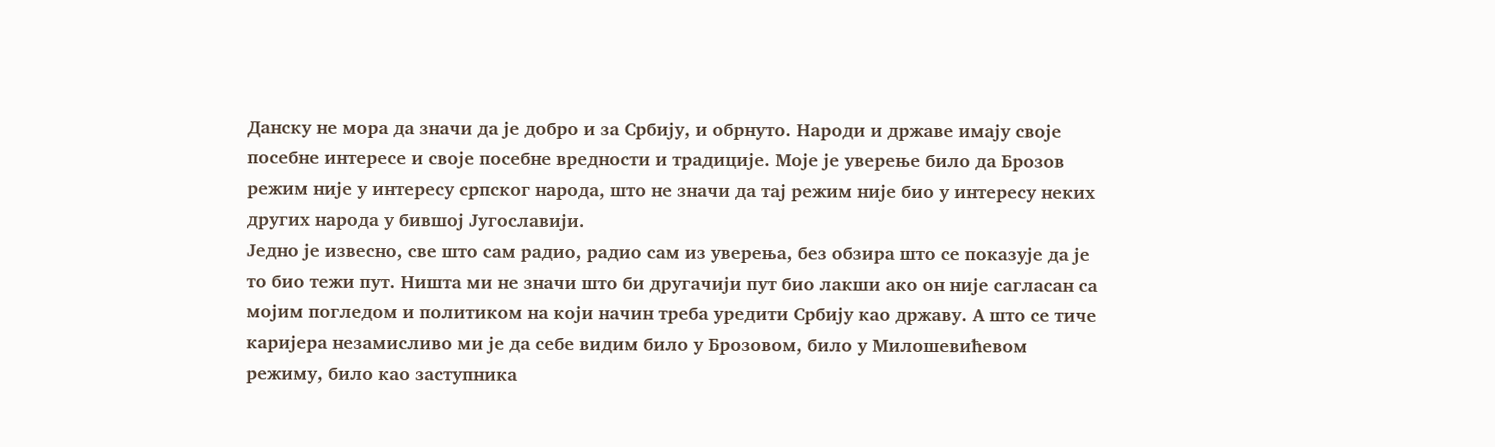Данску не мора да значи да је добро и за Србију, и обрнуто. Народи и државе имају своје посебне интересе и своје посебне вредности и традиције. Моје је уверење било да Брозов режим није у интересу српског народа, што не значи да тај режим није био у интересу неких других народа у бившој Југославији.
Једно је извесно, све што сам радио, радио сам из уверења, без обзира што се показује да је то био тежи пут. Ништа ми не значи што би другачији пут био лакши ако он није сагласан са мојим погледом и политиком на који начин треба уредити Србију као државу. А што се тиче каријера незамисливо ми је да себе видим било у Брозовом, било у Милошевићевом режиму, било као заступника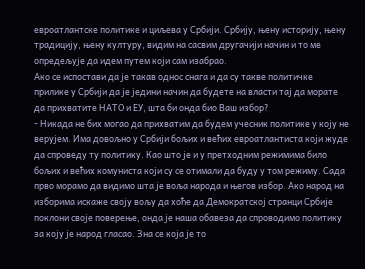евроатлантске политике и циљева у Србији. Србију, њену историју, њену традицију, њену културу, видим на сасвим другачији начин и то ме опредељује да идем путем који сам изабрао.
Ако се испостави да је такав однос снага и да су такве политичке прилике у Србији да је једини начин да будете на власти тај да морате да прихватите НАТО и ЕУ, шта би онда био Ваш избор?
- Никада не бих могао да прихватим да будем учесник политике у коју не верујем. Има довољно у Србији бољих и већих евроатлантиста који жуде да спроведу ту политику. Као што је и у претходним режимима било бољих и већих комуниста који су се отимали да буду у том режиму. Сада прво морамо да видимо шта је воља народа и његов избор. Ако народ на изборима искаже своју вољу да хоће да Демократској странци Србије поклони своје поверење, онда је наша обавеза да спроводимо политику за коју је народ гласао. Зна се која је то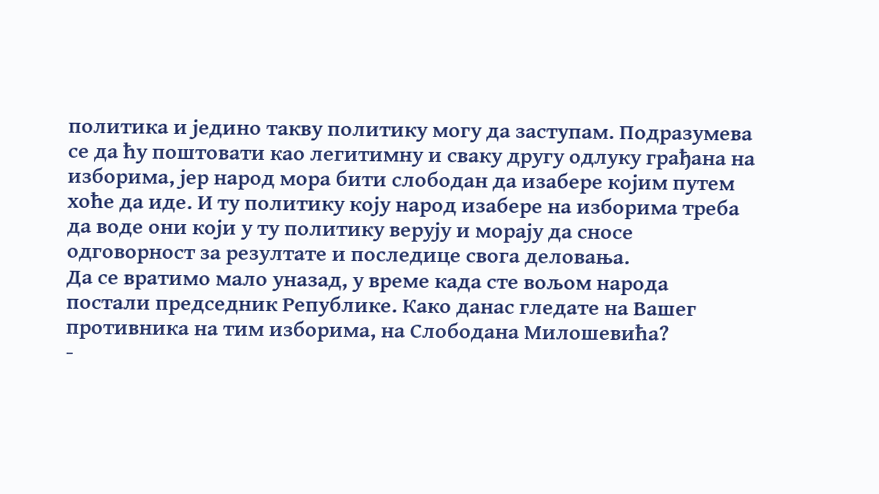политика и једино такву политику могу да заступам. Подразумева се да ћу поштовати као легитимну и сваку другу одлуку грађана на изборима, јер народ мора бити слободан да изабере којим путем хоће да иде. И ту политику коју народ изабере на изборима треба да воде они који у ту политику верују и морају да сносе одговорност за резултате и последице свога деловања.
Да се вратимо мало уназад, у време када сте вољом народа постали председник Републике. Како данас гледате на Вашег противника на тим изборима, на Слободана Милошевића?
-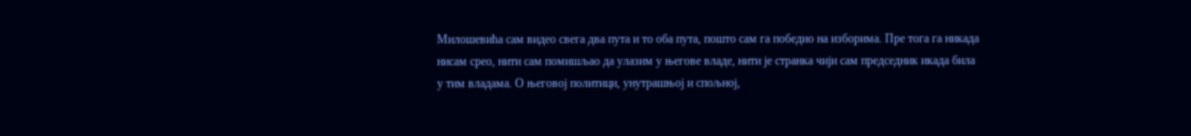Милошевића сам видео свега два пута и то оба пута, пошто сам га победио на изборима. Пре тога га никада нисам срео, нити сам помишљао да улазим у његове владе, нити је странка чији сам председник икада била у тим владама. О његовој политици, унутрашњој и спољној,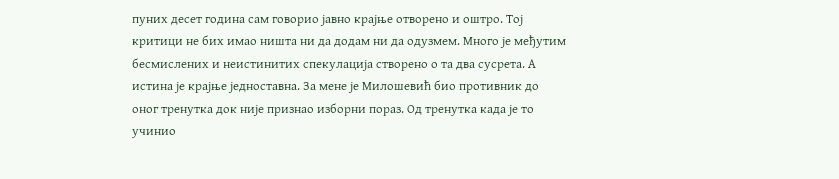пуних десет година сам говорио јавно крајње отворено и оштро. Тој критици не бих имао ништа ни да додам ни да одузмем. Много је међутим бесмислених и неистинитих спекулација створено о та два сусрета. А истина је крајње једноставна. За мене је Милошевић био противник до оног тренутка док није признао изборни пораз. Од тренутка када је то учинио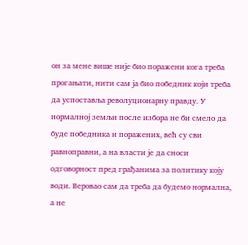он за мене више није био поражени кога треба прогањати, нити сам ја био победник који треба да успоставља револуционарну правду. У нормалној земљи после избора не би смело да буде победника и поражених, већ су сви равноправни, а на власти је да сноси одговорност пред грађанима за политику коју води. Веровао сам да треба да будемо нормална, а не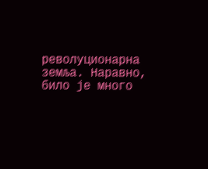револуционарна земља. Наравно, било је много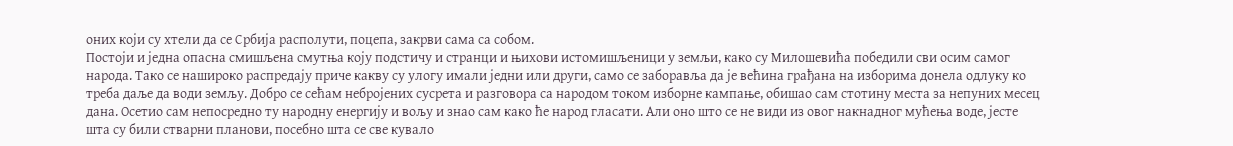оних који су хтели да се Србија располути, поцепа, закрви сама са собом.
Постоји и једна опасна смишљена смутња коју подстичу и странци и њихови истомишљеници у земљи, како су Милошевића победили сви осим самог народа. Тако се нашироко распредају приче какву су улогу имали једни или други, само се заборавља да је већина грађана на изборима донела одлуку ко треба даље да води земљу. Добро се сећам небројених сусрета и разговора са народом током изборне кампање, обишао сам стотину места за непуних месец дана. Осетио сам непосредно ту народну енергију и вољу и знао сам како ће народ гласати. Али оно што се не види из овог накнадног мућења воде, јесте шта су били стварни планови, посебно шта се све кувало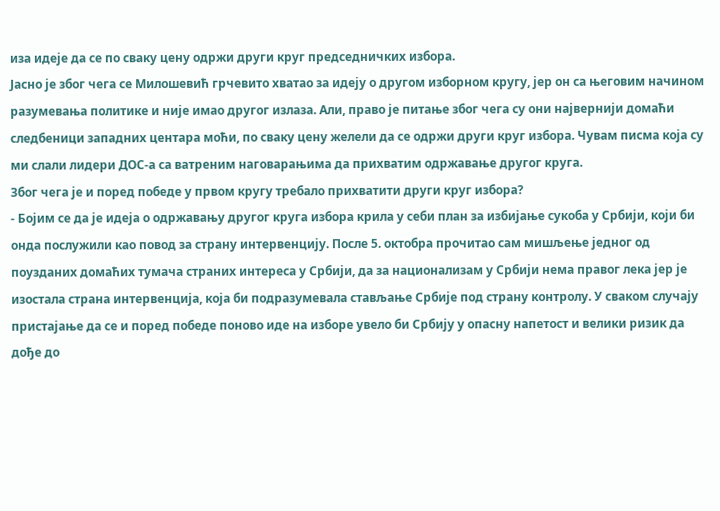иза идеје да се по сваку цену одржи други круг председничких избора.
Јасно је због чега се Милошевић грчевито хватао за идеју о другом изборном кругу, јер он са његовим начином разумевања политике и није имао другог излаза. Али, право је питање због чега су они највернији домаћи следбеници западних центара моћи, по сваку цену желели да се одржи други круг избора. Чувам писма која су ми слали лидери ДОС-а са ватреним наговарањима да прихватим одржавање другог круга.
Због чега је и поред победе у првом кругу требало прихватити други круг избора?
- Бојим се да је идеја о одржавању другог круга избора крила у себи план за избијање сукоба у Србији, који би онда послужили као повод за страну интервенцију. После 5. октобра прочитао сам мишљење једног од поузданих домаћих тумача страних интереса у Србији, да за национализам у Србији нема правог лека јер је изостала страна интервенција, која би подразумевала стављање Србије под страну контролу. У сваком случају пристајање да се и поред победе поново иде на изборе увело би Србију у опасну напетост и велики ризик да дође до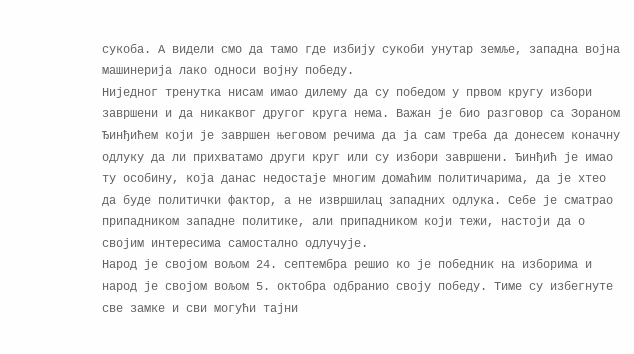сукоба. А видели смо да тамо где избију сукоби унутар земље, западна војна машинерија лако односи војну победу.
Ниједног тренутка нисам имао дилему да су победом у првом кругу избори завршени и да никаквог другог круга нема. Важан је био разговор са Зораном Ђинђићем који је завршен његовом речима да ја сам треба да донесем коначну одлуку да ли прихватамо други круг или су избори завршени. Ђинђић је имао ту особину, која данас недостаје многим домаћим политичарима, да је хтео да буде политички фактор, а не извршилац западних одлука. Себе је сматрао припадником западне политике, али припадником који тежи, настоји да о својим интересима самостално одлучује.
Народ је својом вољом 24. септембра решио ко је победник на изборима и народ је својом вољом 5. октобра одбранио своју победу. Тиме су избегнуте све замке и сви могући тајни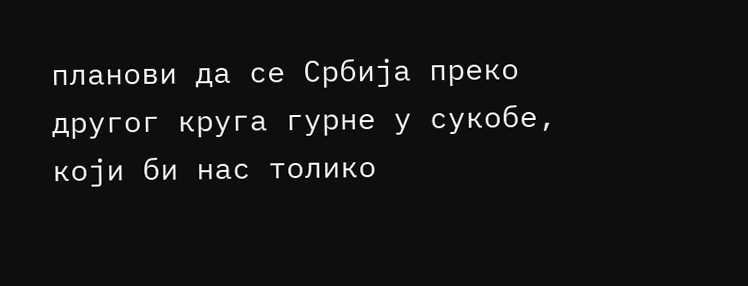планови да се Србија преко другог круга гурне у сукобе, који би нас толико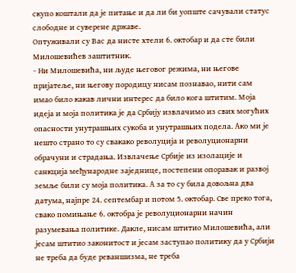скупо коштали да је питање и да ли би уопште сачували статус слободне и суверене државе.
Оптуживали су Вас да нисте хтели 6. октобар и да сте били Милошевићев заштитник.
- Ни Милошевића, ни људе његовог режима, ни његове пријатеље, ни његову породицу нисам познавао, нити сам имао било какав лични интерес да било кога штитим. Моја идеја и моја политика је да Србију извлачимо из свих могућих опасности унутрашњих сукоба и унутрашњих подела. Ако ми је нешто страно то су свакако револуција и револуционарни обрачуни и страдања. Извлачење Србије из изолације и санкција међународне заједнице, постепени опоравак и развој земље били су моја политика. А за то су била довољна два датума, најпре 24. септембар и потом 5. октобар. Све преко тога, свако помињање 6. октобра је револуционарни начин разумевања политике. Дакле, нисам штитио Милошевића, али јесам штитио законитост и јесам заступао политику да у Србији не треба да буде реваншизма, не треба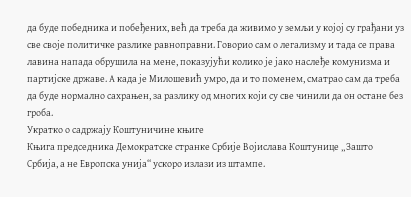да буде победника и побеђених, већ да треба да живимо у земљи у којој су грађани уз све своје политичке разлике равноправни. Говорио сам о легализму и тада се права лавина напада обрушила на мене, показујући колико је јако наслеђе комунизма и партијске државе. А када је Милошевић умро, да и то поменем, сматрао сам да треба да буде нормално сахрањен, за разлику од многих који су све чинили да он остане без гроба.
Укратко о садржају Коштуничине књиге
Књига председника Демократске странке Србије Војислава Коштунице „Зашто Србија, а не Европска унија“ ускоро излази из штампе.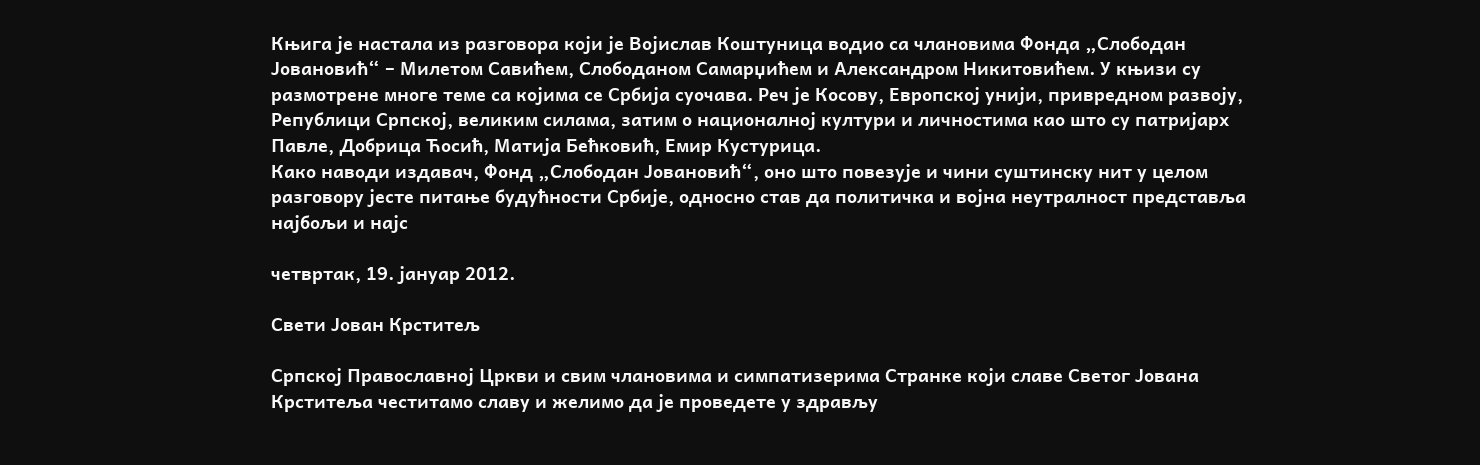Књига је настала из разговора који је Војислав Коштуница водио са члановима Фонда „Слободан Јовановић“ – Милетом Савићем, Слободаном Самарџићем и Александром Никитовићем. У књизи су размотрене многе теме са којима се Србија суочава. Реч је Косову, Европској унији, привредном развоју, Републици Српској, великим силама, затим о националној култури и личностима као што су патријарх Павле, Добрица Ћосић, Матија Бећковић, Емир Кустурица.
Како наводи издавач, Фонд „Слободан Јовановић“, оно што повезује и чини суштинску нит у целом разговору јесте питање будућности Србије, односно став да политичка и војна неутралност представља најбољи и најс

четвртак, 19. јануар 2012.

Свети Јован Крститељ

Српској Православној Цркви и свим члановима и симпатизерима Странке који славе Светог Јована Крститеља честитамо славу и желимо да је проведете у здрављу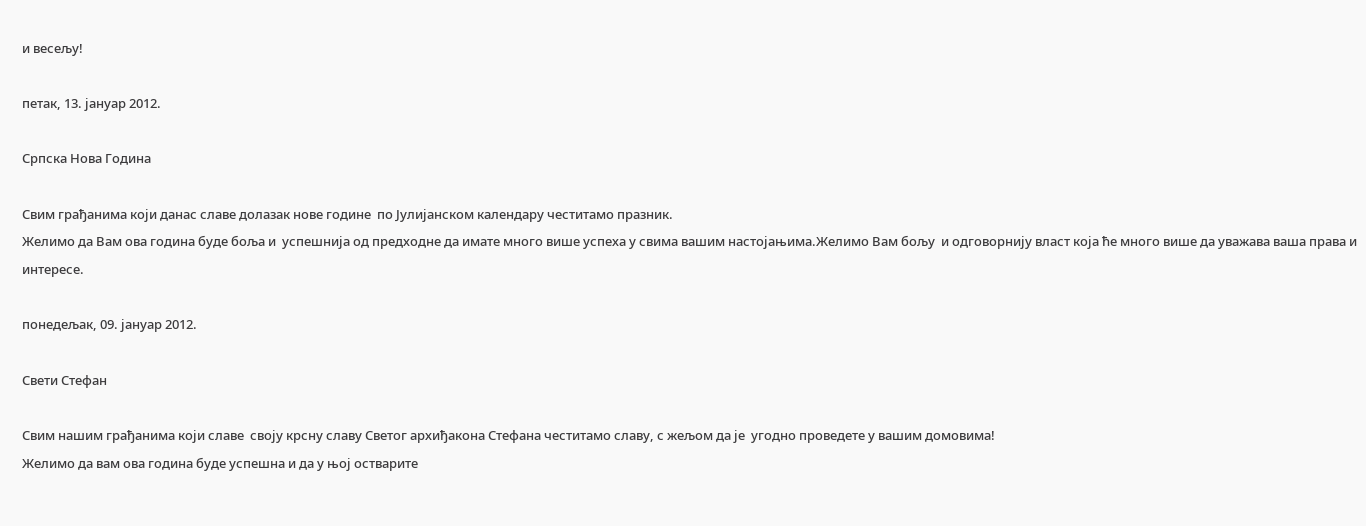и весељу!

петак, 13. јануар 2012.

Српска Нова Година

Свим грађанима који данас славе долазак нове године  по Јулијанском календару честитамо празник.
Желимо да Вам ова година буде боља и  успешнија од предходне да имате много више успеха у свима вашим настојањима.Желимо Вам бољу  и одговорнију власт која ће много више да уважава ваша права и интересе.

понедељак, 09. јануар 2012.

Свети Стефан

Свим нашим грађанима који славе  своју крсну славу Светог архиђакона Стефана честитамо славу, с жељом да је  угодно проведете у вашим домовима!
Желимо да вам ова година буде успешна и да у њој остварите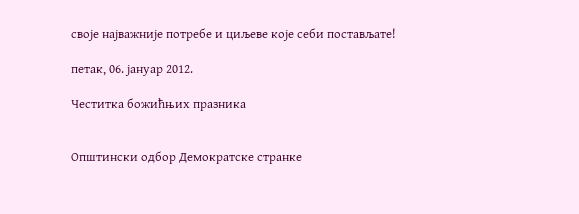своје најважније потребе и циљеве које себи постављате!

петак, 06. јануар 2012.

Честитка божићњих празника


Општински одбор Демократске странке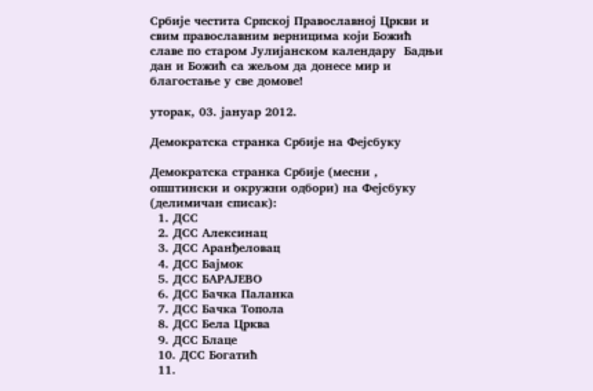Србије честита Српској Православној Цркви и свим православним верницима који Божић славе по старом Јулијанском календару  Бадњи дан и Божић са жељом да донесе мир и благостање у све домове!

уторак, 03. јануар 2012.

Демократска странка Србије на Фејсбуку

Демократска странка Србије (месни , општински и окружни одбори) на Фејсбуку (делимичан списак):
  1. ДСС
  2. ДСС Алексинац
  3. ДСС Аранђеловац
  4. ДСС Бајмок
  5. ДСС БАРАЈЕВО
  6. ДСС Бачка Паланка
  7. ДСС Бачка Топола
  8. ДСС Бела Црква
  9. ДСС Блаце
  10. ДСС Богатић
  11.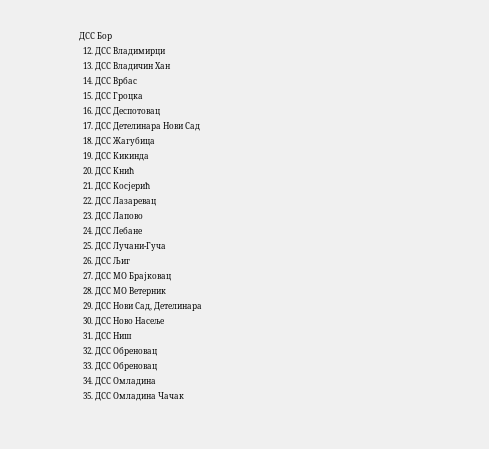ДСС Бор
  12. ДСС Владимирци
  13. ДСС Владичин Хан
  14. ДСС Врбас
  15. ДСС Гроцка
  16. ДСС Деспотовац
  17. ДСС Детелинара Нови Сад
  18. ДСС Жагубица
  19. ДСС Кикинда
  20. ДСС Кнић
  21. ДСС Косјерић
  22. ДСС Лазаревац
  23. ДСС Лапово
  24. ДСС Лебане
  25. ДСС Лучани-Гуча
  26. ДСС Љиг
  27. ДСС МО Брајковац
  28. ДСС МО Ветерник
  29. ДСС Нови Сад, Детелинара
  30. ДСС Ново Насеље
  31. ДCC Ниш
  32. ДСС Обреновац
  33. ДСС Обреновац
  34. ДСС Омладина
  35. ДСС Омладина Чачак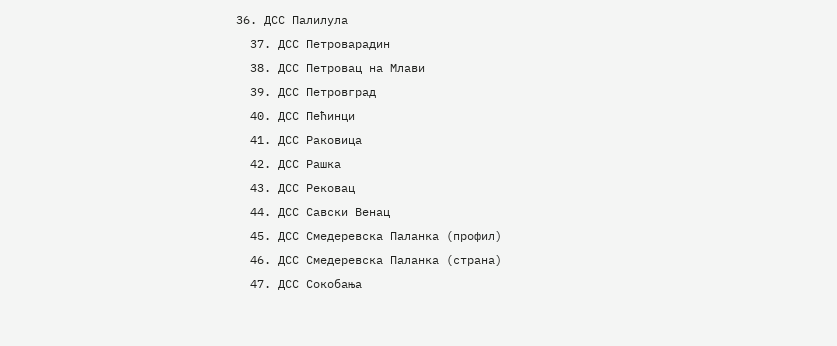36. ДСС Палилула
  37. ДСС Петроварадин
  38. ДСС Петровац на Млави
  39. ДСС Петровград
  40. ДСС Пећинци
  41. ДСС Раковица
  42. ДСС Рашка
  43. ДСС Рековац
  44. ДСС Савски Венац
  45. ДСС Смедеревска Паланка (профил)
  46. ДСС Смедеревска Паланка (страна)
  47. ДСС Сокобања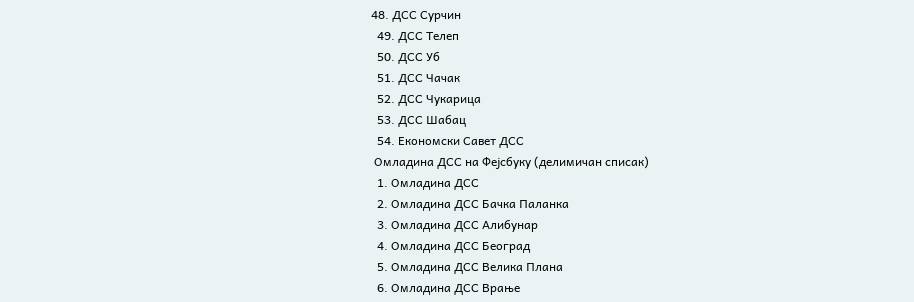48. ДСС Сурчин
  49. ДСС Телеп
  50. ДСС Уб
  51. ДСС Чачак
  52. ДСС Чукарица
  53. ДСС Шабац
  54. Економски Савет ДСС
 Омладина ДСС на Фејсбуку (делимичан списак)
  1. Омладина ДСС
  2. Омладина ДСС Бачка Паланка
  3. Омладина ДСС Алибунар
  4. Омладина ДСС Београд
  5. Омладина ДСС Велика Плана
  6. Омладина ДСС Врање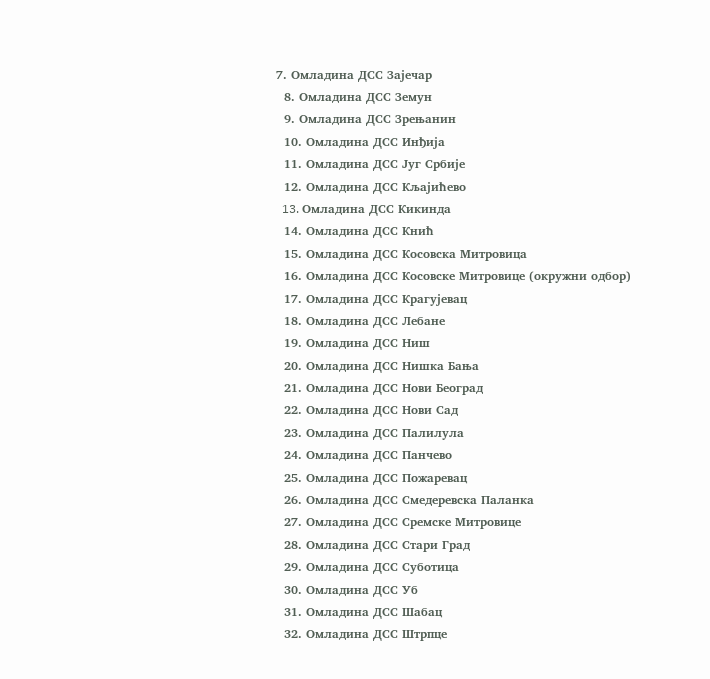7. Омладина ДСС Зајечар
  8. Омладина ДСС Земун
  9. Омладина ДСС Зрењанин
  10. Омладина ДСС Инђија
  11. Омладина ДСС Југ Србије
  12. Омладина ДСС Кљајићево
  13. Oмладина ДСС Кикинда
  14. Омладина ДСС Кнић
  15. Омладина ДСС Косовска Митровица
  16. Омладина ДСС Косовске Митровице (окружни одбор)
  17. Омладина ДСС Крагујевац
  18. Омладина ДСС Лебане
  19. Омладина ДСС Ниш
  20. Омладина ДСС Нишка Бања
  21. Омладина ДСС Нови Београд
  22. Омладина ДСС Нови Сад
  23. Омладина ДСС Палилула
  24. Омладина ДСС Панчево
  25. Омладина ДСС Пожаревац
  26. Омладина ДСС Смедеревска Паланка
  27. Омладина ДСС Сремске Митровице
  28. Омладина ДСС Стари Град
  29. Омладина ДСС Суботица
  30. Омладина ДСС Уб
  31. Омладина ДСС Шабац
  32. Омладина ДСС Штрпце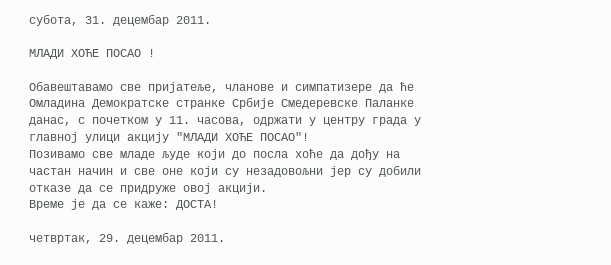субота, 31. децембар 2011.

МЛАДИ ХОЋЕ ПОСАО !

Обавештавамо све пријатеље, чланове и симпатизере да ће Омладина Демократске странке Србије Смедеревске Паланке данас, с почетком у 11. часова, одржати у центру града у главној улици акцију "МЛАДИ ХОЋЕ ПОСАО"!
Позивамо све младе људе који до посла хоће да дођу на частан начин и све оне који су незадовољни јер су добили отказе да се придруже овој акцији.
Време је да се каже: ДОСТА!

четвртак, 29. децембар 2011.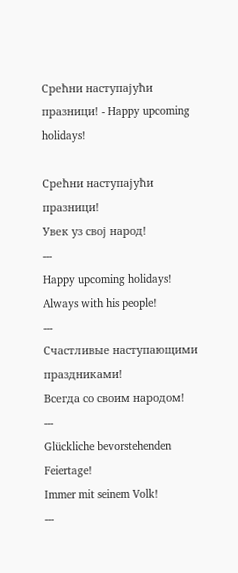Срећни наступајући празници! - Happy upcoming holidays!

Срећни наступајући празници!
Увек уз свој народ!
---
Happy upcoming holidays!
Always with his people!
---
Счастливые наступающими праздниками!
Всегда со своим народом!
---
Glückliche bevorstehenden Feiertage!
Immer mit seinem Volk!
---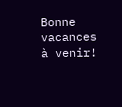Bonne vacances à venir!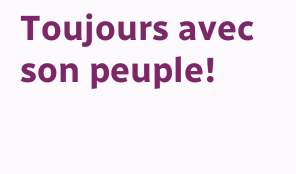Toujours avec son peuple!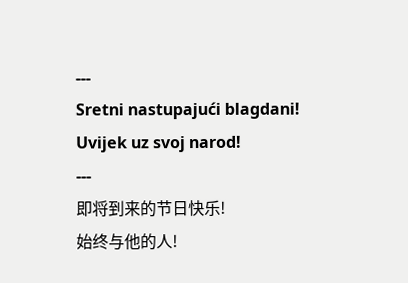---
Sretni nastupajući blagdani!
Uvijek uz svoj narod!
---
即将到来的节日快乐!
始终与他的人!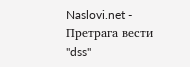Naslovi.net - Претрага вести "dss"